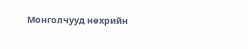Монголчууд нөхрийн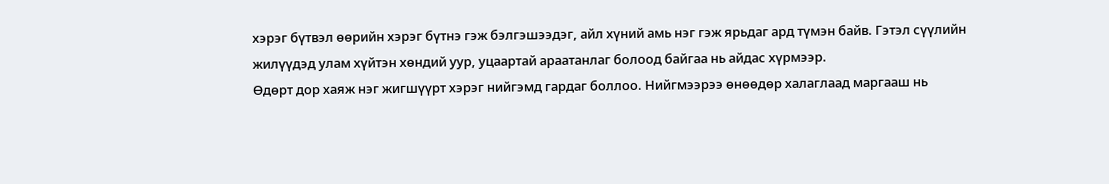хэрэг бүтвэл өөрийн хэрэг бүтнэ гэж бэлгэшээдэг, айл хүний амь нэг гэж ярьдаг ард түмэн байв. Гэтэл сүүлийн жилүүдэд улам хүйтэн хөндий уур, уцаартай араатанлаг болоод байгаа нь айдас хүрмээр.
Өдөрт дор хаяж нэг жигшүүрт хэрэг нийгэмд гардаг боллоо. Нийгмээрээ өнөөдөр халаглаад маргааш нь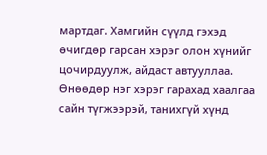мартдаг. Хамгийн сүүлд гэхэд өчигдөр гарсан хэрэг олон хүнийг цочирдуулж, айдаст автууллаа. Өнөөдөр нэг хэрэг гарахад хаалгаа сайн түгжээрэй, танихгүй хүнд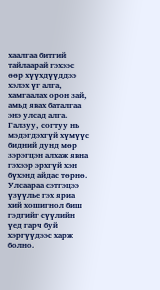хаалгаа битгий тайлаарай гэхээс өөр хүүхдүүддээ хэлэх үг алга, хамгаалах орон зай, амьд явах баталгаа энэ улсад алга.
Галзуу, согтуу нь мэдэгдэхгүй хүмүүс бидний дунд мөр зэрэгцэн алхаж явна гэхээр эрхгүй хэн бүхэнд айдас төрнө. Улсаараа сэтгэцээ үзүүлье гэх яриа хий хошигнол биш гэдгийг сүүлийн үед гарч буй хэргүүдээс харж болно.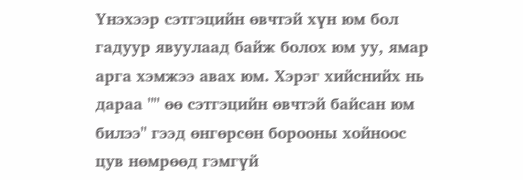Үнэхээр сэтгэцийн өвчтэй хүн юм бол гадуур явуулаад байж болох юм уу, ямар арга хэмжээ авах юм. Хэрэг хийснийх нь дараа "" өө сэтгэцийн өвчтэй байсан юм билээ" гээд өнгөрсөн борооны хойноос цув нөмрөөд гэмгүй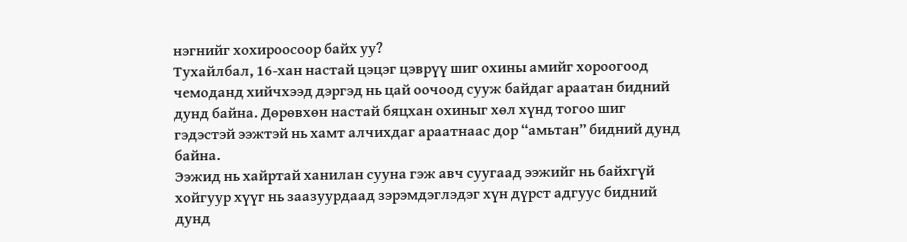нэгнийг хохироосоор байх уу?
Тухайлбал, 16-хан настай цэцэг цэврүү шиг охины амийг хороогоод чемоданд хийчхээд дэргэд нь цай оочоод сууж байдаг араатан бидний дунд байна. Дөрөвхөн настай бяцхан охиныг хөл хүнд тогоо шиг гэдэстэй ээжтэй нь хамт алчихдаг араатнаас дор “амьтан” бидний дунд байна.
Ээжид нь хайртай ханилан сууна гэж авч суугаад ээжийг нь байхгүй хойгуур хүүг нь заазуурдаад зэрэмдэглэдэг хүн дүрст адгуус бидний дунд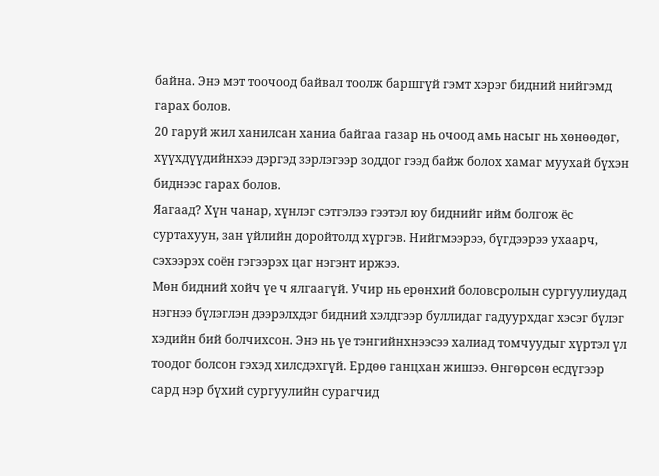байна. Энэ мэт тоочоод байвал тоолж баршгүй гэмт хэрэг бидний нийгэмд гарах болов.
20 гаруй жил ханилсан ханиа байгаа газар нь очоод амь насыг нь хөнөөдөг, хүүхдүүдийнхээ дэргэд зэрлэгээр зоддог гээд байж болох хамаг муухай бүхэн биднээс гарах болов.
Яагаад? Хүн чанар, хүнлэг сэтгэлээ гээтэл юу биднийг ийм болгож ёс суртахуун, зан үйлийн доройтолд хүргэв. Нийгмээрээ, бүгдээрээ ухаарч, сэхээрэх соён гэгээрэх цаг нэгэнт иржээ.
Мөн бидний хойч үе ч ялгаагүй. Учир нь ерөнхий боловсролын сургуулиудад нэгнээ бүлэглэн дээрэлхдэг бидний хэлдгээр буллидаг гадуурхдаг хэсэг бүлэг хэдийн бий болчихсон. Энэ нь үе тэнгийнхнээсээ халиад томчуудыг хүртэл үл тоодог болсон гэхэд хилсдэхгүй. Ердөө ганцхан жишээ. Өнгөрсөн есдүгээр сард нэр бүхий сургуулийн сурагчид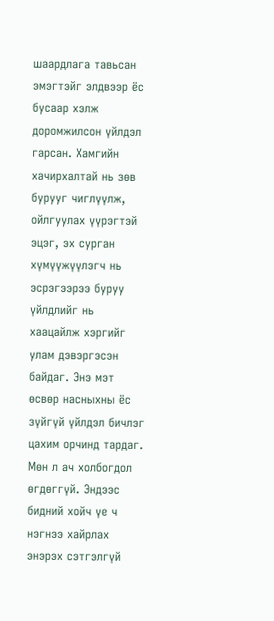шаардлага тавьсан эмэгтэйг элдвээр ёс бусаар хэлж доромжилсон үйлдэл гарсан. Хамгийн хачирхалтай нь зөв бурууг чиглүүлж, ойлгуулах үүрэгтэй эцэг, эх сурган хүмүүжүүлэгч нь эсрэгээрээ буруу үйлдлийг нь хаацайлж хэргийг улам дэвэргэсэн байдаг. Энэ мэт өсвөр насныхны ёс зүйгүй үйлдэл бичлэг цахим орчинд тардаг. Мөн л ач холбогдол өгдөггүй. Эндээс бидний хойч үе ч нэгнээ хайрлах энэрэх сэтгэлгүй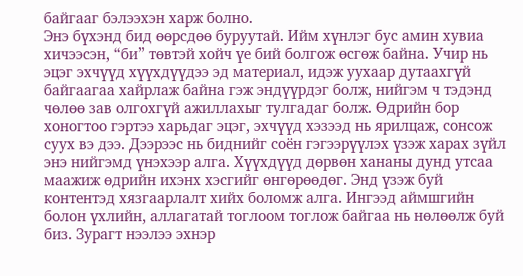байгааг бэлээхэн харж болно.
Энэ бүхэнд бид өөрсдөө буруутай. Ийм хүнлэг бус амин хувиа хичээсэн, “би” төвтэй хойч үе бий болгож өсгөж байна. Учир нь эцэг эхчүүд хүүхдүүдээ эд материал, идэж уухаар дутаахгүй байгаагаа хайрлаж байна гэж эндүүрдэг болж, нийгэм ч тэдэнд чөлөө зав олгохгүй ажиллахыг тулгадаг болж. Өдрийн бор хоногтоо гэртээ харьдаг эцэг, эхчүүд хэзээд нь ярилцаж, сонсож суух вэ дээ. Дээрээс нь биднийг соён гэгээрүүлэх үзэж харах зүйл энэ нийгэмд үнэхээр алга. Хүүхдүүд дөрвөн хананы дунд утсаа маажиж өдрийн ихэнх хэсгийг өнгөрөөдөг. Энд үзэж буй контентэд хязгаарлалт хийх боломж алга. Ингээд аймшгийн болон үхлийн, аллагатай тоглоом тоглож байгаа нь нөлөөлж буй биз. Зурагт нээлээ эхнэр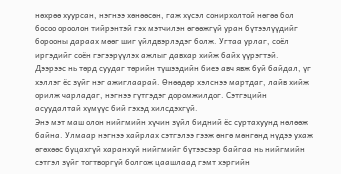нөхрөө хуурсан, нэгнээ хөнөөсөн, гаж хүсэл сонирхолтой нөгөө бол босоо ороолон тийрэнтэй гэх мэтчилэн өгөөжгүй уран бүтээлүүдийг борооны дараах мөөг шиг үйлдвэрлэдэг болж. Угтаа урлаг, соёл иргэдийг соён гэгээрүүлэх ажлыг давхар хийж байх үүрэгтэй.
Дээрээс нь төрд суудаг төрийн түшээдийн биеэ авч явж буй байдал, үг хэллэг ёс зүйг нэг ажиглаарай. Өнөөдөр хэлснээ мартдаг, лайв хийж орилж чарладаг, нэгнээ гүтгэдэг доромжилдог. Сэтгэцийн асуудалтай хүмүүс бий гэхэд хилсдэхгүй.
Энэ мэт маш олон нийгмийн хүчин зүйл бидний ёс суртахуунд нөлөөж байна. Улмаар нэгнээ хайрлах сэтгэлээ гээж өнгө мөнгөнд нүдээ ухаж өгөхөөс буцахгүй харанхуй нийгмийг бүтээсээр байгаа нь нийгмийн сэтгэл зүйг тогтворгүй болгож цаашлаад гэмт хэргийн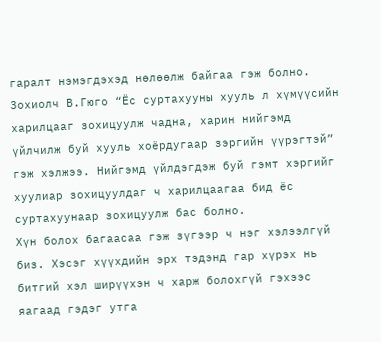гаралт нэмэгдэхэд нөлөөлж байгаа гэж болно.
Зохиолч В.Гюго “Ёс суртахууны хууль л хүмүүсийн харилцааг зохицуулж чадна, харин нийгэмд үйлчилж буй хууль хоёрдугаар зэргийн үүрэгтэй” гэж хэлжээ. Нийгэмд үйлдэгдэж буй гэмт хэргийг хуулиар зохицуулдаг ч харилцаагаа бид ёс суртахуунаар зохицуулж бас болно.
Хүн болох багаасаа гэж зүгээр ч нэг хэлээлгүй биз. Хэсэг хүүхдийн эрх тэдэнд гар хүрэх нь битгий хэл ширүүхэн ч харж болохгүй гэхээс яагаад гэдэг утга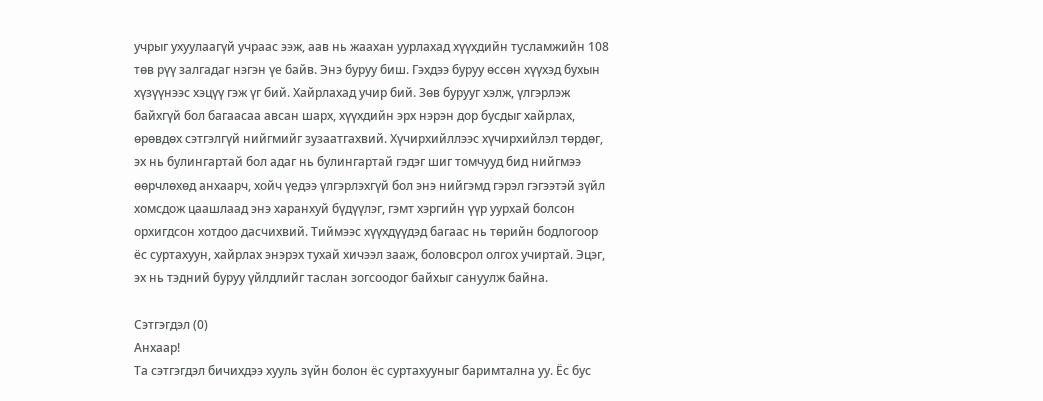учрыг ухуулаагүй учраас ээж, аав нь жаахан уурлахад хүүхдийн тусламжийн 108 төв рүү залгадаг нэгэн үе байв. Энэ буруу биш. Гэхдээ буруу өссөн хүүхэд бухын хүзүүнээс хэцүү гэж үг бий. Хайрлахад учир бий. Зөв бурууг хэлж, үлгэрлэж байхгүй бол багаасаа авсан шарх, хүүхдийн эрх нэрэн дор бусдыг хайрлах, өрөвдөх сэтгэлгүй нийгмийг зузаатгахвий. Хүчирхийллээс хүчирхийлэл төрдөг, эх нь булингартай бол адаг нь булингартай гэдэг шиг томчууд бид нийгмээ өөрчлөхөд анхаарч, хойч үедээ үлгэрлэхгүй бол энэ нийгэмд гэрэл гэгээтэй зүйл хомсдож цаашлаад энэ харанхуй бүдүүлэг, гэмт хэргийн үүр уурхай болсон орхигдсон хотдоо дасчихвий. Тиймээс хүүхдүүдэд багаас нь төрийн бодлогоор ёс суртахуун, хайрлах энэрэх тухай хичээл зааж, боловсрол олгох учиртай. Эцэг, эх нь тэдний буруу үйлдлийг таслан зогсоодог байхыг сануулж байна.

Сэтгэгдэл (0)
Анхаар!
Та сэтгэгдэл бичихдээ хууль зүйн болон ёс суртахууныг баримтална уу. Ёс бус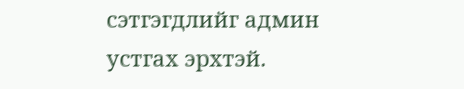сэтгэгдлийг админ устгах эрхтэй.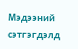Мэдээний сэтгэгдэлд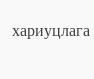хариуцлага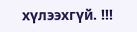хүлээхгүй. !!!